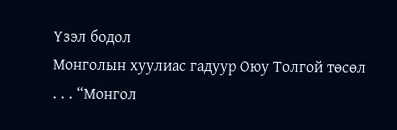Үзэл бодол
Монголын хуулиас гадуур Оюу Толгой төсөл
. . . “Монгол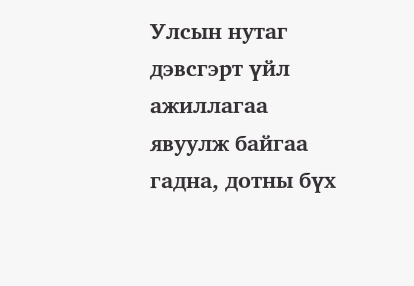Улсын нутаг дэвсгэрт үйл ажиллагаа явуулж байгаа гадна, дотны бүх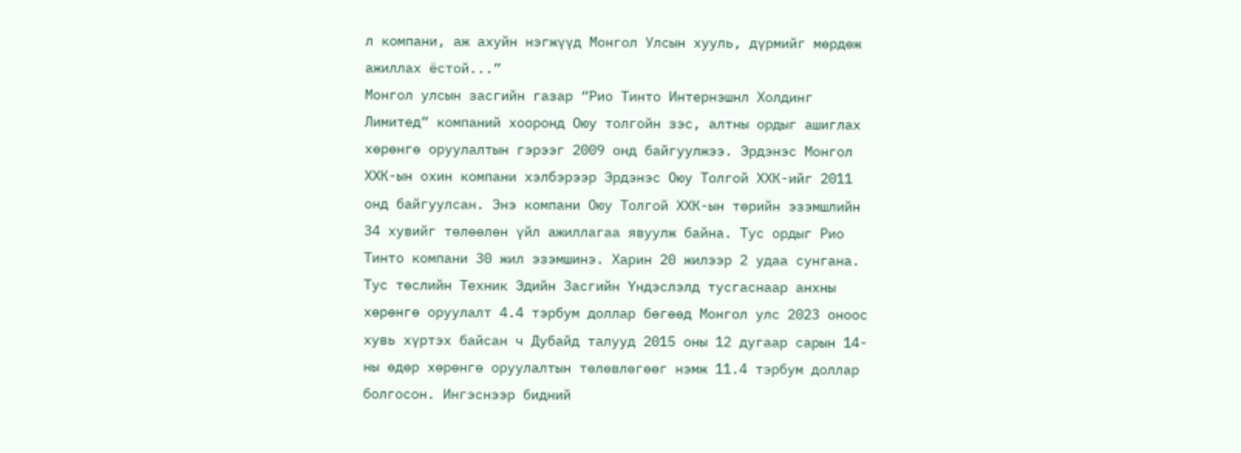л компани, аж ахуйн нэгжүүд Монгол Улсын хууль, дүрмийг мөрдөж ажиллах ёстой...”
Монгол улсын засгийн газар “Рио Тинто Интернэшнл Холдинг Лимитед” компаний хооронд Оюу толгойн зэс, алтны ордыг ашиглах хөрөнгө оруулалтын гэрээг 2009 онд байгуулжээ. Эрдэнэс Монгол ХХК-ын охин компани хэлбэрээр Эрдэнэс Оюу Толгой ХХК-ийг 2011 онд байгуулсан. Энэ компани Оюу Толгой ХХК-ын төрийн эзэмшлийн 34 хувийг төлөөлөн үйл ажиллагаа явуулж байна. Тус ордыг Рио Тинто компани 30 жил эзэмшинэ. Харин 20 жилээр 2 удаа сунгана.
Тус төслийн Техник Эдийн Засгийн Үндэслэлд тусгаснаар анхны хөрөнгө оруулалт 4.4 тэрбум доллар бөгөөд Монгол улс 2023 оноос хувь хүртэх байсан ч Дубайд талууд 2015 оны 12 дугаар сарын 14-ны өдөр хөрөнгө оруулалтын төлөвлөгөөг нэмж 11.4 тэрбум доллар болгосон. Ингэснээр бидний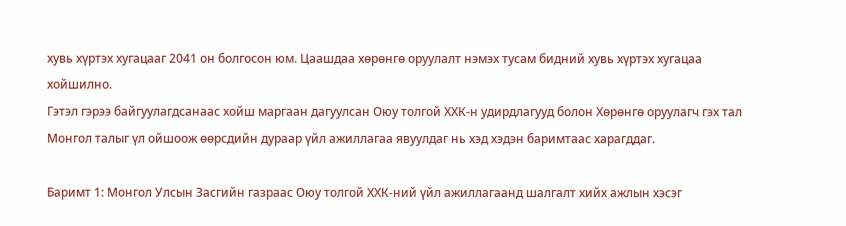хувь хүртэх хугацааг 2041 он болгосон юм. Цаашдаа хөрөнгө оруулалт нэмэх тусам бидний хувь хүртэх хугацаа хойшилно.
Гэтэл гэрээ байгуулагдсанаас хойш маргаан дагуулсан Оюу толгой ХХК-н удирдлагууд болон Хөрөнгө оруулагч гэх тал Монгол талыг үл ойшоож өөрсдийн дураар үйл ажиллагаа явуулдаг нь хэд хэдэн баримтаас харагддаг.

Баримт 1: Монгол Улсын Засгийн газраас Оюу толгой ХХК-ний үйл ажиллагаанд шалгалт хийх ажлын хэсэг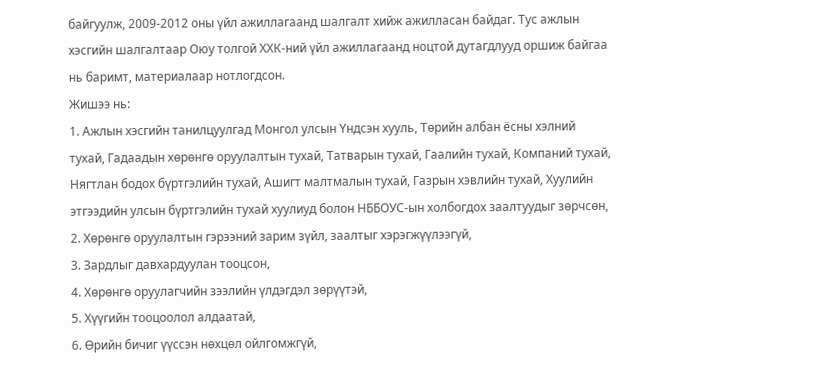байгуулж, 2009-2012 оны үйл ажиллагаанд шалгалт хийж ажилласан байдаг. Тус ажлын хэсгийн шалгалтаар Оюу толгой ХХК-ний үйл ажиллагаанд ноцтой дутагдлууд оршиж байгаа нь баримт, материалаар нотлогдсон.
Жишээ нь:
1. Ажлын хэсгийн танилцуулгад Монгол улсын Үндсэн хууль, Төрийн албан ёсны хэлний тухай, Гадаадын хөрөнгө оруулалтын тухай, Татварын тухай, Гаалийн тухай, Компаний тухай, Нягтлан бодох бүртгэлийн тухай, Ашигт малтмалын тухай, Газрын хэвлийн тухай, Хуулийн этгээдийн улсын бүртгэлийн тухай хуулиуд болон НББОУС-ын холбогдох заалтуудыг зөрчсөн,
2. Хөрөнгө оруулалтын гэрээний зарим зүйл, заалтыг хэрэгжүүлээгүй,
3. Зардлыг давхардуулан тооцсон,
4. Хөрөнгө оруулагчийн зээлийн үлдэгдэл зөрүүтэй,
5. Хүүгийн тооцоолол алдаатай,
6. Өрийн бичиг үүссэн нөхцөл ойлгомжгүй,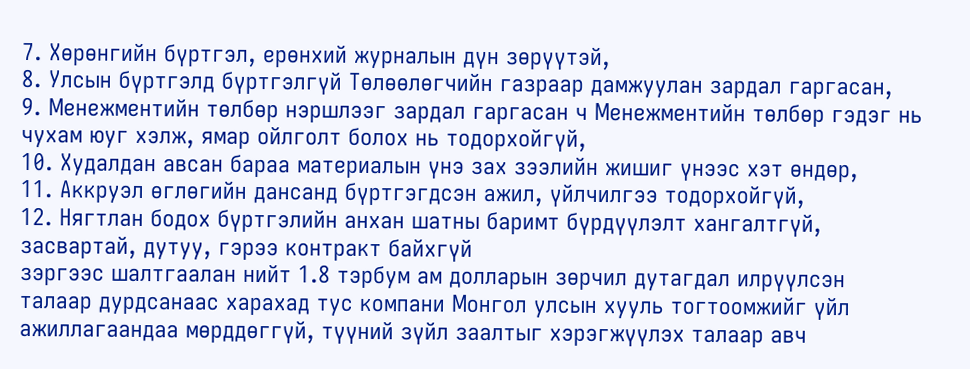7. Хөрөнгийн бүртгэл, ерөнхий журналын дүн зөрүүтэй,
8. Улсын бүртгэлд бүртгэлгүй Төлөөлөгчийн газраар дамжуулан зардал гаргасан,
9. Менежментийн төлбөр нэршлээг зардал гаргасан ч Менежментийн төлбөр гэдэг нь чухам юуг хэлж, ямар ойлголт болох нь тодорхойгүй,
10. Худалдан авсан бараа материалын үнэ зах зээлийн жишиг үнээс хэт өндөр,
11. Аккруэл өглөгийн дансанд бүртгэгдсэн ажил, үйлчилгээ тодорхойгүй,
12. Нягтлан бодох бүртгэлийн анхан шатны баримт бүрдүүлэлт хангалтгүй, засвартай, дутуу, гэрээ контракт байхгүй
зэргээс шалтгаалан нийт 1.8 тэрбум ам долларын зөрчил дутагдал илрүүлсэн талаар дурдсанаас харахад тус компани Монгол улсын хууль тогтоомжийг үйл ажиллагаандаа мөрддөггүй, түүний зүйл заалтыг хэрэгжүүлэх талаар авч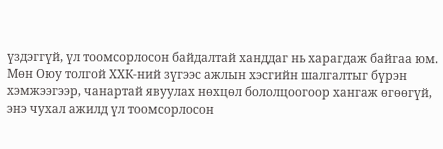үздэггүй, үл тоомсорлосон байдалтай ханддаг нь харагдаж байгаа юм.
Мөн Оюу толгой ХХК-ний зүгээс ажлын хэсгийн шалгалтыг бүрэн хэмжээгээр, чанартай явуулах нөхцөл бололцоогоор хангаж өгөөгүй, энэ чухал ажилд үл тоомсорлосон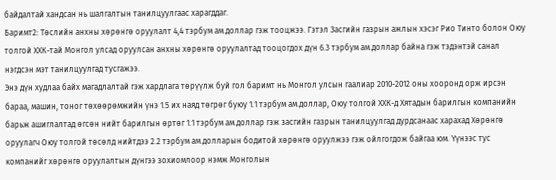байдалтай хандсан нь шалгалтын танилцуулгаас харагддаг.
Баримт2: Төслийн анхны хөрөнгө оруулалт 4,4 тэрбум ам.доллар гэж тооцжээ. Гэтэл Засгийн газрын ажлын хэсэг Рио Тинто болон Оюу толгой ХХК-тай Монгол улсад оруулсан анхны хөрөнгө оруулалтад тооцогдох дүн 6.3 тэрбум ам.доллар байна гэж тэдэнтэй санал нэгдсэн мэт танилцуулгад тусгажээ.
Энэ дүн худлаа байх магадлалтай гэж хардлага төрүүлж буй гол баримт нь Монгол улсын гаалиар 2010-2012 оны хооронд орж ирсэн бараа, машин, тоног төхөөрөмжийн үнэ 1.5 их наяд төгрөг буюу 1.1 тэрбум ам.доллар, Оюу толгой ХХК-д Хятадын барилгын компанийн барьж ашиглалтад өгсөн нийт барилгын өртөг 1.1 тэрбум ам.доллар гэж засгийн газрын танилцуулгад дурдсанаас харахад Хөрөнгө оруулагч Оюу толгой төсөлд нийтдээ 2.2 тэрбум ам.долларын бодитой хөрөнгө оруулжээ гэж ойлгогдож байгаа юм. Үүнээс тус компанийг хөрөнгө оруулалтын дүнгээ зохиомлоор нэмж Монголын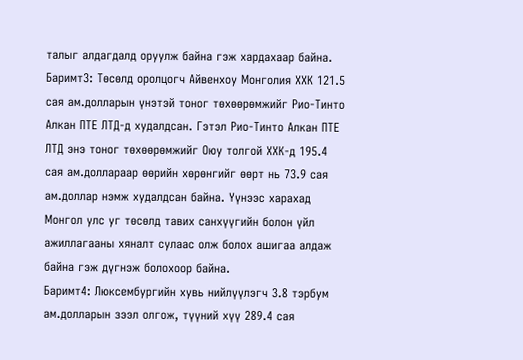талыг алдагдалд оруулж байна гэж хардахаар байна.
Баримт3: Төсөлд оролцогч Айвенхоу Монголия ХХК 121.5 сая ам.долларын үнэтэй тоног төхөөрөмжийг Рио-Тинто Алкан ПТЕ ЛТД-д худалдсан. Гэтэл Рио-Тинто Алкан ПТЕ ЛТД энэ тоног төхөөрөмжийг Оюу толгой ХХК-д 195.4 сая ам.доллараар өөрийн хөрөнгийг өөрт нь 73.9 сая ам.доллар нэмж худалдсан байна. Үүнээс харахад Монгол улс уг төсөлд тавих санхүүгийн болон үйл ажиллагааны хяналт сулаас олж болох ашигаа алдаж байна гэж дүгнэж болохоор байна.
Баримт4: Люксембургийн хувь нийлүүлэгч 3.8 тэрбум ам.долларын зээл олгож, түүний хүү 289.4 сая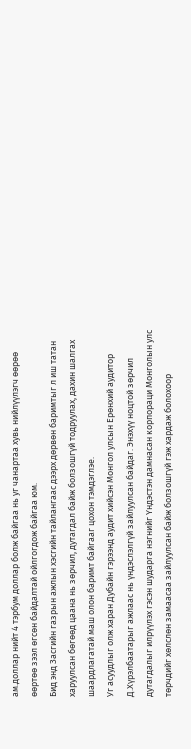ам.доллар нийт 4 тэрбум доллар болж байгаа нь уг чанартаа хувь нийлүүлэгч өөрөө өөртөө зээл өгсөн байдалтай ойлгогдож байгаа юм.
Бид энд Засгийн газрын ажлын хэсгийн тайлангаас дээрх дөрвөн баримтыг л иш татан харуулсан бөгөөд цаана нь зөрчил, дутагдал байж болзошгүй тодруулах, дахин шалгах шаардлагатай маш олон баримт байгааг цохон тэмдэглэе.
Уг асуудлыг олж харан Дубайн гэрээнд аудит хийсэн Монгол улсын Ерөнхий аудитор Д.Хүрэлбаатарыг ажлаас нь үндэслэлгүй зайлуулсан байдаг. Энэхүү ноцтой зөрчил дутагдалыг илрүүлэх гэсэн шударга нэгнийг Үндэстэн дамнасан корпораци Монголын улс төрчдийг хөлслөн замаасаа зайлуулсан байж болзошгүй гэж хардаж болохоор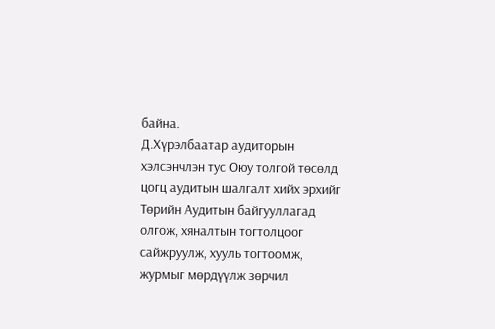байна.
Д.Хүрэлбаатар аудиторын хэлсэнчлэн тус Оюу толгой төсөлд цогц аудитын шалгалт хийх эрхийг Төрийн Аудитын байгууллагад олгож, хяналтын тогтолцоог сайжруулж, хууль тогтоомж, журмыг мөрдүүлж зөрчил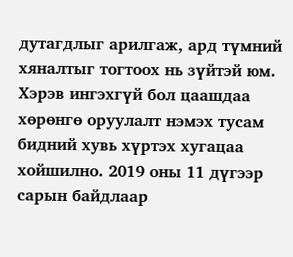дутагдлыг арилгаж, ард түмний хяналтыг тогтоох нь зүйтэй юм.
Хэрэв ингэхгүй бол цаашдаа хөрөнгө оруулалт нэмэх тусам бидний хувь хүртэх хугацаа хойшилно. 2019 оны 11 дүгээр сарын байдлаар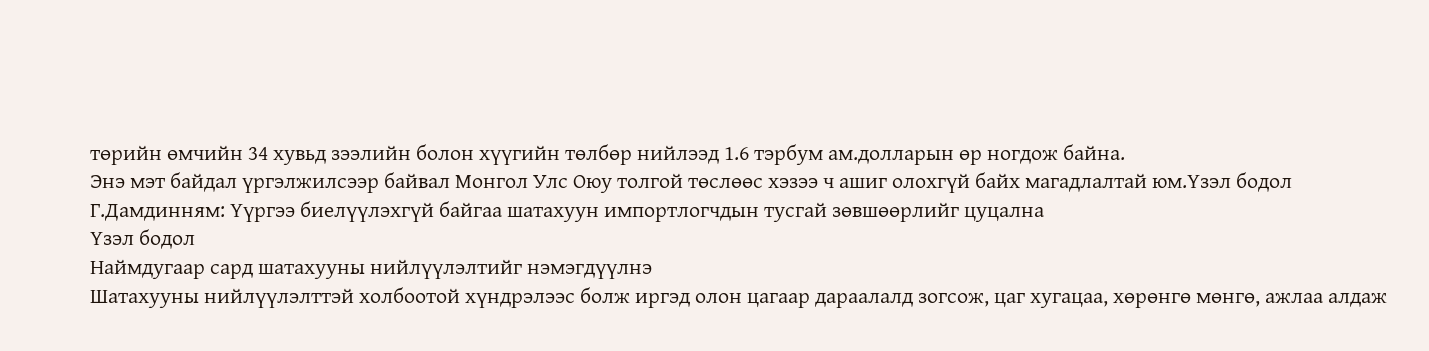төрийн өмчийн 34 хувьд зээлийн болон хүүгийн төлбөр нийлээд 1.6 тэрбум ам.долларын өр ногдож байна.
Энэ мэт байдал үргэлжилсээр байвал Монгол Улс Оюу толгой төслөөс хэзээ ч ашиг олохгүй байх магадлалтай юм.Үзэл бодол
Г.Дамдинням: Үүргээ биелүүлэхгүй байгаа шатахуун импортлогчдын тусгай зөвшөөрлийг цуцална
Үзэл бодол
Наймдугаар сард шатахууны нийлүүлэлтийг нэмэгдүүлнэ
Шатахууны нийлүүлэлттэй холбоотой хүндрэлээс болж иргэд олон цагаар дараалалд зогсож, цаг хугацаа, хөрөнгө мөнгө, ажлаа алдаж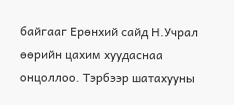байгааг Ерөнхий сайд Н.Учрал өөрийн цахим хуудаснаа онцоллоо. Тэрбээр шатахууны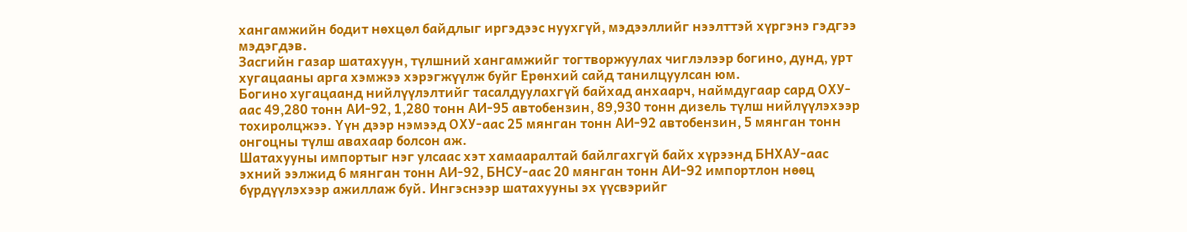хангамжийн бодит нөхцөл байдлыг иргэдээс нуухгүй, мэдээллийг нээлттэй хүргэнэ гэдгээ мэдэгдэв.
Засгийн газар шатахуун, түлшний хангамжийг тогтворжуулах чиглэлээр богино, дунд, урт хугацааны арга хэмжээ хэрэгжүүлж буйг Ерөнхий сайд танилцуулсан юм.
Богино хугацаанд нийлүүлэлтийг тасалдуулахгүй байхад анхаарч, наймдугаар сард ОХУ-аас 49,280 тонн АИ-92, 1,280 тонн АИ-95 автобензин, 89,930 тонн дизель түлш нийлүүлэхээр тохиролцжээ. Үүн дээр нэмээд ОХУ-аас 25 мянган тонн АИ-92 автобензин, 5 мянган тонн онгоцны түлш авахаар болсон аж.
Шатахууны импортыг нэг улсаас хэт хамааралтай байлгахгүй байх хүрээнд БНХАУ-аас эхний ээлжид 6 мянган тонн АИ-92, БНСУ-аас 20 мянган тонн АИ-92 импортлон нөөц бүрдүүлэхээр ажиллаж буй. Ингэснээр шатахууны эх үүсвэрийг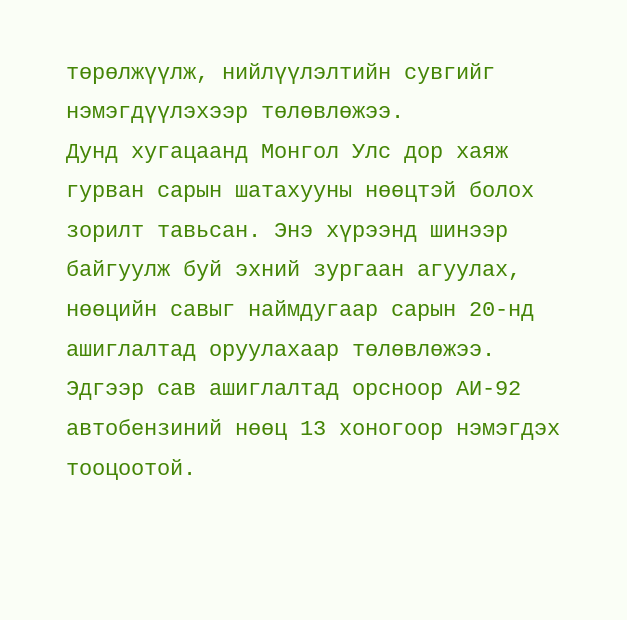төрөлжүүлж, нийлүүлэлтийн сувгийг нэмэгдүүлэхээр төлөвлөжээ.
Дунд хугацаанд Монгол Улс дор хаяж гурван сарын шатахууны нөөцтэй болох зорилт тавьсан. Энэ хүрээнд шинээр байгуулж буй эхний зургаан агуулах, нөөцийн савыг наймдугаар сарын 20-нд ашиглалтад оруулахаар төлөвлөжээ. Эдгээр сав ашиглалтад орсноор АИ-92 автобензиний нөөц 13 хоногоор нэмэгдэх тооцоотой.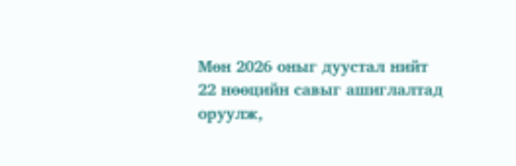Мөн 2026 оныг дуустал нийт 22 нөөцийн савыг ашиглалтад оруулж,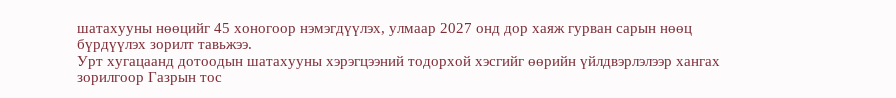шатахууны нөөцийг 45 хоногоор нэмэгдүүлэх, улмаар 2027 онд дор хаяж гурван сарын нөөц бүрдүүлэх зорилт тавьжээ.
Урт хугацаанд дотоодын шатахууны хэрэгцээний тодорхой хэсгийг өөрийн үйлдвэрлэлээр хангах зорилгоор Газрын тос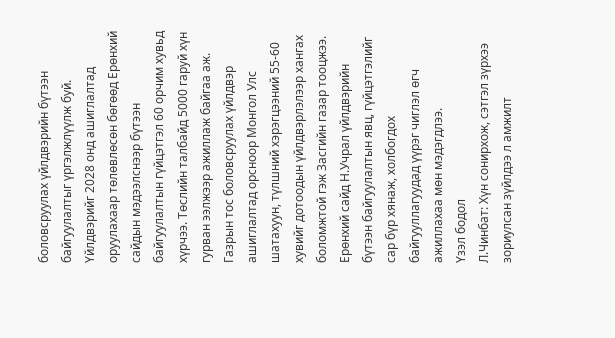боловсруулах үйлдвэрийн бүтээн байгуулалтыг үргэлжлүүлж буй. Үйлдвэрийг 2028 онд ашиглалтад оруулахаар төлөвлөсөн бөгөөд Ерөнхий сайдын мэдээлснээр бүтээн байгуулалтын гүйцэтгэл 60 орчим хувьд хүрчээ. Төслийн талбайд 5000 гаруй хүн гурван ээлжээр ажиллаж байгаа аж.
Газрын тос боловсруулах үйлдвэр ашиглалтад орсноор Монгол Улс шатахуун, түлшний хэрэгцээний 55-60 хувийг дотоодын үйлдвэрлэлээр хангах боломжтой гэж Засгийн газар тооцжээ.
Ерөнхий сайд Н.Учрал үйлдвэрийн бүтээн байгуулалтын явц, гүйцэтгэлийг сар бүр хянаж, холбогдох байгууллагуудад үүрэг чиглэл өгч ажиллахаа мөн мэдэгдлээ.
Үзэл бодол
Л.Чинбат: Хүн сонирхож, сэтгэл зүрхээ зориулсан зүйлдээ л амжилт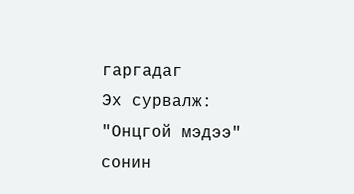гаргадаг
Эх сурвалж: "Онцгой мэдээ" сонин